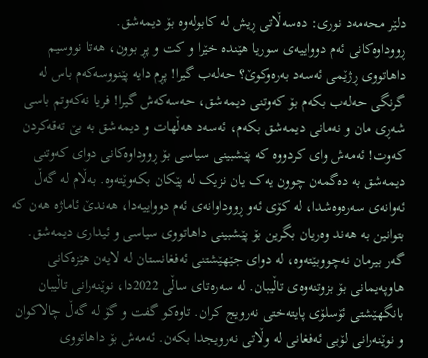دلێر محەمەد نوری: دەسەڵاتی ڕیش لە کابولەوە بۆ دیمەشق.
ڕووداوەکانی ئەم دوواییەی سوریا هێندە خێرا و کت و پڕ بوون، هەتا نووسیم داهاتووی ڕژێمی ئەسەد بەرەوکوێ؟ حەلەب گیرا! پڕم دایە پێنووسەکەم باس لە گرنگی حەلەب بکەم بۆ کەوتنی دیمەشق، حەسەکەش گیرا! فریا نەکەوتم باسی شەڕی مان و نەمانی دیمەشق بکەم، ئەسەد هەڵهات و دیمەشق بە بێ تەقەکردن کەوت! ئەمەش وای کردووە کە پێشبینی سیاسی بۆ ڕووداوەکانی دوای کەوتنی دیمەشق بە دەگمەن چوون یەک یان نزیک لە پێکان بکەوێتەوە. بەڵام لە گەڵ ئەوانەی سەرەوەشدا، لە کۆی ئەو ڕووداوانەی ئەم دوواییەدا، هەندێ ئاماژە هەن کە بتوانین بە هەند وەریان بگرین بۆ پێشبینی داهاتووی سیاسی و ئیداری دیمەشق.
گەر بیرمان نەچووبێتەوە، لە دوای جێهێشتنی ئەفغانستان لە لایەن هێزەکانی هاوپەیمانی بۆ بزوتنەوەی تاڵیبان. لە سەرەتای ساڵی 2022دا، نوێنەرانی تاڵیبان بانگهێشتی ئۆسلۆی پایتەختی نەرویج کران. تاوەکو گفت و گۆ لە گەڵ چالاکوان و نوێنەرانی لۆبی ئەفغانی لە وڵاتی نەرویجدا بکەن. ئەمەش بۆ داهاتووی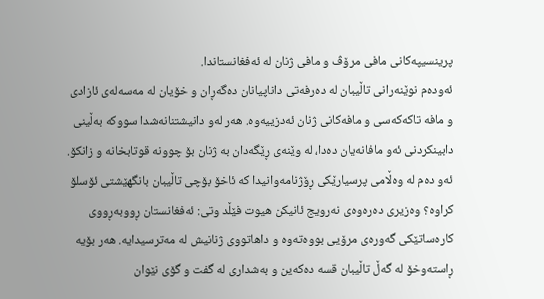پرینسیپەکانی مافی مرۆڤ و مافی ژنان لە ئەفغانستاندا.
ئەودەم نوێنەرانی تاڵیبان لە دەرفەتی داناپیانان دەگەڕان و خۆیان لە مەسەلەی ئازادی و مافە تاکەکەسی و مافەکانی ژنان ئەدزییەوە. هەر لەو دانیشتنانەشدا سووکە بەڵینی دابینکردنی ئەو مافانەیان دەدا، لە وێنەی ڕێگەدان بە ژنان بۆ چوونە قوتابخانە و زانکۆ.
ئەو دەم لە وەڵامی پرسیارێکی ڕۆژنامەوانیدا کە ئاخۆ بۆچی تاڵیبان بانگهێشتی ئۆسلۆ کراوە؟ وەزیری دەرەوەی نەرویج ئانیکن هیوت فێڵد وتی: ئەفغانستان ڕووبەڕووی کارەساتێکی گەورەی مرۆیی بووەتەوە و داهاتووی ژنانیش لە مەترسیدایە. هەر بۆیە ڕاستەوخۆ لە گەڵ تاڵیبان قسە دەکەین و بەشداری لە گفت و گۆی نێوان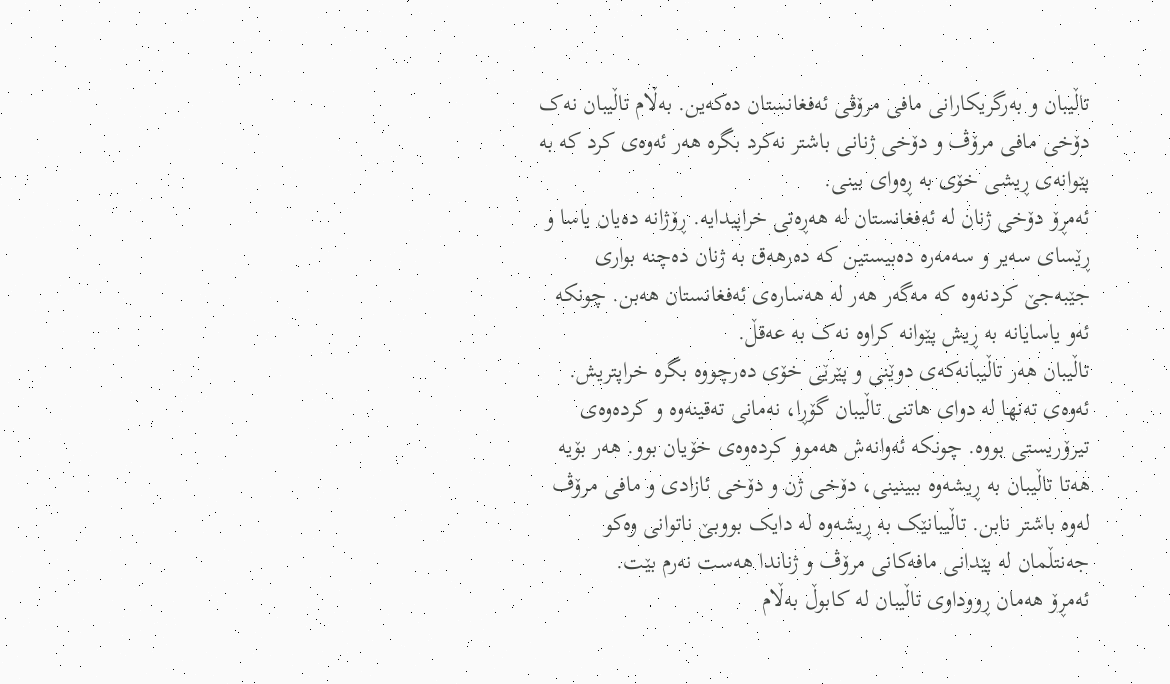تاڵیبان و بەرگریکارانی مافی مرۆڤی ئەفغانستان دەکەین. بەڵام تاڵیبان نەک دۆخی مافی مرۆڤ و دۆخی ژنانی باشتر نەکرد بگرە هەر ئەوەی کرد کە بە پێوانەی ڕیشی خۆی بە ڕەوای بینی.
ئەمڕۆ دۆخی ژنان لە ئەفغانستان لە هەڕەتی خراپیدایە. ڕۆژانە دەیان یاسا و ڕێسای سەیر و سەمەرە دەبیستین کە دەرهەق بە ژنان دەچنە بواری جێبەجێ کردنەوە کە مەگەر هەر لە هەسارەی ئەفغانستان هەبن. چونکە ئەو یاسایانە بە ڕیش پێوانە کراوە نەک بە عەقڵ.
تاڵیبان هەر تاڵیبانەکەی دوێنی و پێرێی خۆی دەرچووە بگرە خراپتریش. ئەوەی تەنها لە دوای هاتنی تاڵیبان گۆڕا، نەمانی تەقینەوە و کردەوەی تیرۆریستی بووە. چونکە ئەوانەش هەموو کردەوەی خۆیان بوو. هەر بۆیە هەتا تاڵیبان بە ڕیشەوە ببینینی، دۆخی ژن و دۆخی ئازادی و مافی مرۆڤ لەوە باشتر نابن. تاڵیبانێک بە ڕیشەوە لە دایک بووبێ ناتوانی وەکو جەنتڵمان لە پێدانی مافەکانی مرۆڤ و ژناندا هەست نەرم بێت.
ئەمڕۆ هەمان ڕووداوی تاڵیبان لە کابوڵ بەڵام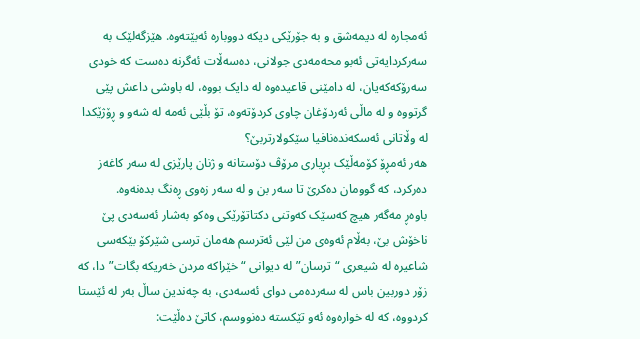ئەمجارە لە دیمەشق و بە جۆرێکی دیکە دووبارە ئەبێتەوە. هێزگەلێک بە سەرکردایەتی ئەبو محەمەدی جولانی، دەسەڵات ئەگرنە دەست کە خودی سەرۆکەکەیان، لە دامێنی قاعیدەوە لە دایک بووە، لە باوشی داعش پێی گرتووە و لە ماڵی ئەردۆغان چاوی کردۆتەوە، تۆ بڵێی ئەمە لە شەو و ڕۆژێکدا لە وڵاتانی ئەسکەندەنافیا سێکولارتربێ؟
هەر ئەمڕۆ کۆمەڵێک بڕیاری مرۆڤ دۆستانە و ژنان پارێزی لە سەر کاغەز دەرکرد، کە گوومان دەکرێ تا سەر بن و لە سەر زەوی ڕەنگ بدەنەوە.
باوەڕ مەگەر هیچ کەسێک کەوتنی دکتاتۆرێکی وەکو بەشار ئەسەدی پێ ناخۆش بێ، بەڵام ئەوەی من لێی ئەترسم هەمان ترسی شێرکۆ بێکەسی شاعیرە لە شیعری “ترسان” لە دیوانی “خێراکە مردن خەریکە بگات”دا، کە زۆر دوربین باس لە سەردەمی دوای ئەسەدی، بە چەندین ساڵ بەر لە ئێستا کردووە، کە لە خوارەوە ئەو تێکستە دەنووسم، کاتێ دەڵێت: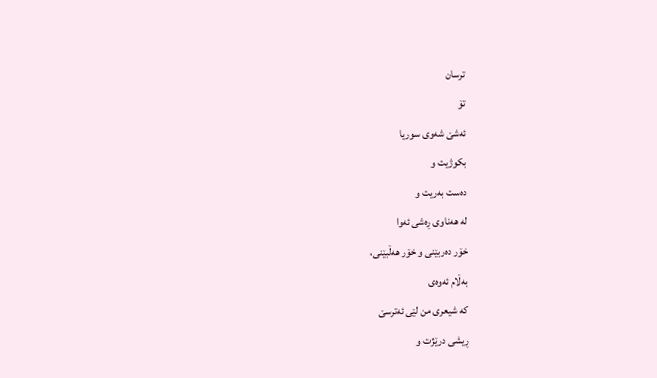ترسان
تۆ
ئەشێ شەوی سوریا
بکوژیت و
دەست بەریت و
لە هەناوی ڕەشی ئەوا
خۆر دەربێنی و خۆر هەڵبێنی،
بەڵام ئەوەی
کە شیعری من لێی ئەترسێ
ڕیشی درێژت و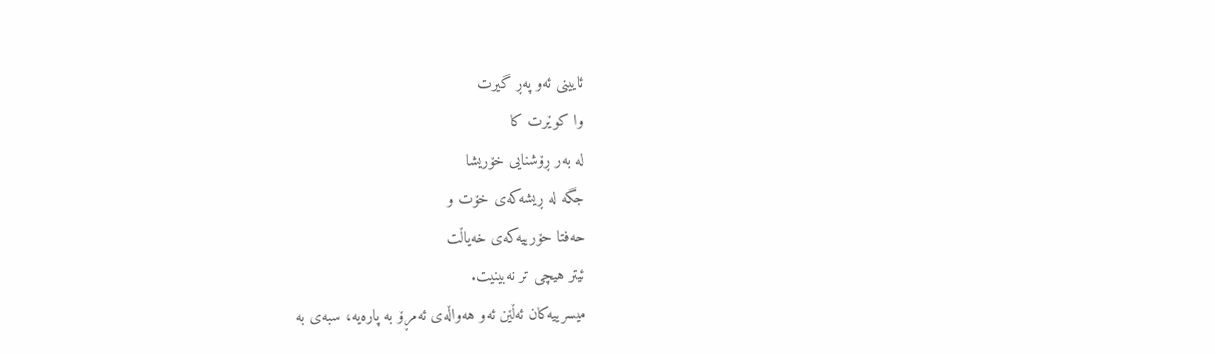ئایینی ئەو پەڕ گیرت
وا کوێرت کا
لە بەر ڕۆشنایی خۆریشا
جگە لە ڕیشەکەی خۆت و
حەفتا حۆرییەکەی خەیاڵت
ئیتر هیچی تر نەبینیت.
میسرییەکان ئەڵێن ئەو هەواڵەی ئەمڕۆ بە پارەیە، سبەی بە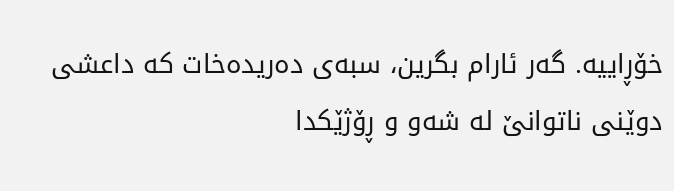خۆڕاییە. گەر ئارام بگرین، سبەی دەریدەخات کە داعشی دوێنی ناتوانێ لە شەو و ڕۆژێکدا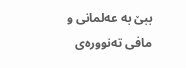ببێ بە عەلمانی و مافی تەنوورەی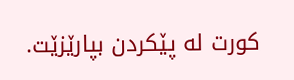کورت لە پێکردن بپارێزێت.